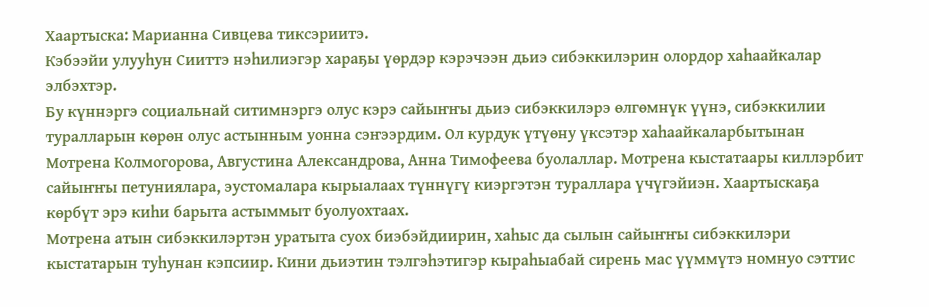Хаартыска: Марианна Сивцева тиксэриитэ.
Кэбээйи улууһун Сииттэ нэһилиэгэр хараҕы үөрдэр кэрэчээн дьиэ сибэккилэрин олордор хаһаайкалар элбэхтэр.
Бу күннэргэ социальнай ситимнэргэ олус кэрэ сайыҥҥы дьиэ сибэккилэрэ өлгөмнүк үүнэ, сибэккилии туралларын көрөн олус астынным уонна сэҥээрдим. Ол курдук үтүөну үксэтэр хаһаайкаларбытынан Мотрена Колмогорова, Августина Александрова, Анна Тимофеева буолаллар. Мотрена кыстатаары киллэрбит сайыҥҥы петуниялара, эустомалара кырыалаах түннүгү киэргэтэн тураллара үчүгэйиэн. Хаартыскаҕа көрбүт эрэ киһи барыта астыммыт буолуохтаах.
Мотрена атын сибэккилэртэн уратыта суох биэбэйдиирин, хаһыс да сылын сайыҥҥы сибэккилэри кыстатарын туһунан кэпсиир. Кини дьиэтин тэлгэһэтигэр кыраһыабай сирень мас үүммүтэ номнуо сэттис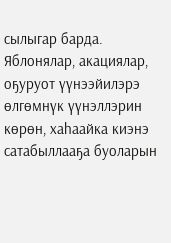сылыгар барда. Яблонялар, акациялар, оҕуруот үүнээйилэрэ өлгөмнүк үүнэллэрин көрөн, хаһаайка киэнэ сатабыллааҕа буоларын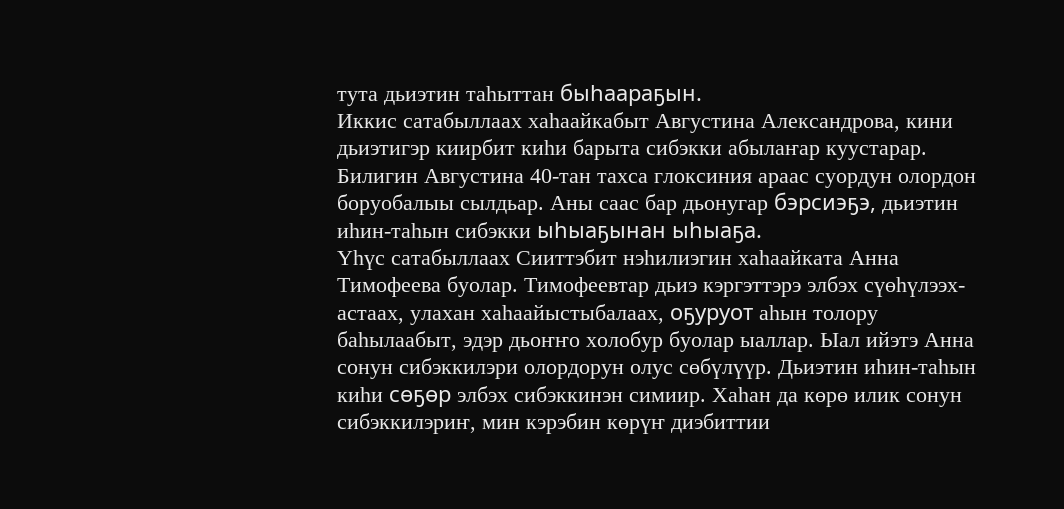тута дьиэтин таһыттан быһаараҕын.
Иккис сатабыллаах хаһаайкабыт Августина Александрова, кини дьиэтигэр киирбит киһи барыта сибэкки абылаҥар куустарар. Билигин Августина 40-тан тахса глоксиния араас суордун олордон боруобалыы сылдьар. Аны саас бар дьонугар бэрсиэҕэ, дьиэтин иһин-таһын сибэкки ыһыаҕынан ыһыаҕа.
Үһүс сатабыллаах Сииттэбит нэһилиэгин хаһаайката Анна Тимофеева буолар. Тимофеевтар дьиэ кэргэттэрэ элбэх сүөһүлээх-астаах, улахан хаһаайыстыбалаах, оҕуруот аһын толору баһылаабыт, эдэр дьоҥҥо холобур буолар ыаллар. Ыал ийэтэ Анна сонун сибэккилэри олордорун олус сөбүлүүр. Дьиэтин иһин-таһын киһи сөҕөр элбэх сибэккинэн симиир. Хаһан да көрө илик сонун сибэккилэриҥ, мин кэрэбин көрүҥ диэбиттии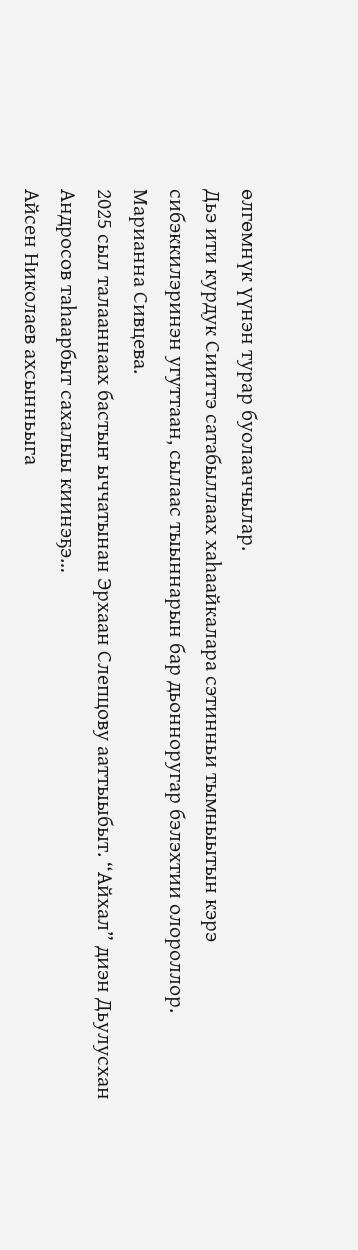өлгөмнүк үүнэн турар буолааччылар.
Дьэ ити курдук Сииттэ сатабыллаах хаһаайкалара сэтинньи тымныытын кэрэ сибэккилэринэн угуттаан, сылаас тыыннарын бар дьонноругар бэлэхтии олороллор.
Марианна Сивцева.
2025 сыл талааннаах бастыҥ ыччатынан Эрхаан Слепцову ааттыыбыт. “Айхал” диэн Дьулусхан Андросов таһаарбыт сахалыы киинэҕэ…
Айсен Николаев ахсынньыга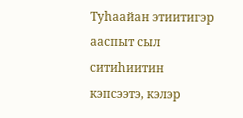Туһаайан этиитигэр ааспыт сыл ситиһиитин кэпсээтэ, кэлэр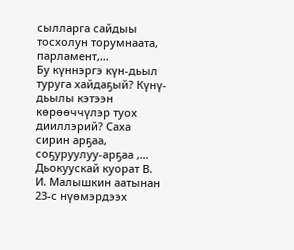сылларга сайдыы тосхолун торумнаата, парламент,…
Бу күннэргэ күн-дьыл туруга хайдаҕый? Күнү-дьылы кэтээн көрөөччүлэр туох дииллэрий? Саха сирин арҕаа, соҕуруулуу-арҕаа ,…
Дьокуускай куорат В. И. Малышкин аатынан 23‑с нүөмэрдээх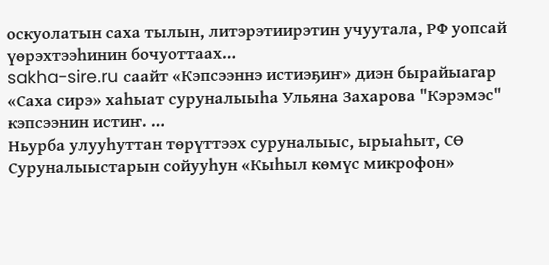оскуолатын саха тылын, литэрэтиирэтин учуутала, РФ уопсай үөрэхтээһинин бочуоттаах…
sakha-sire.ru саайт «Кэпсээннэ истиэҕиҥ» диэн бырайыагар «Саха сирэ» хаһыат суруналыыһа Ульяна Захарова "Кэрэмэс" кэпсээнин истиҥ. …
Ньурба улууһуттан төрүттээх суруналыыс, ырыаһыт, СӨ Суруналыыстарын сойууһун «Кыһыл көмүс микрофон»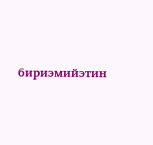бириэмийэтин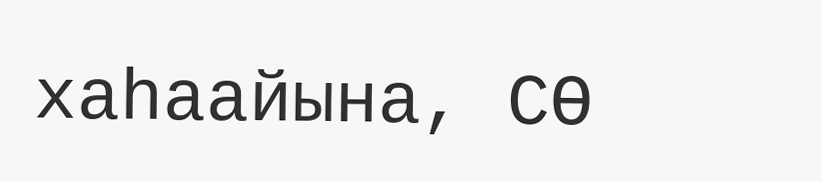хаһаайына, СӨ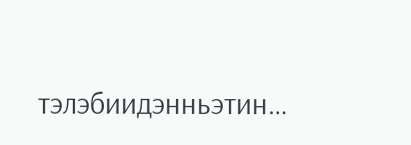тэлэбиидэнньэтин…